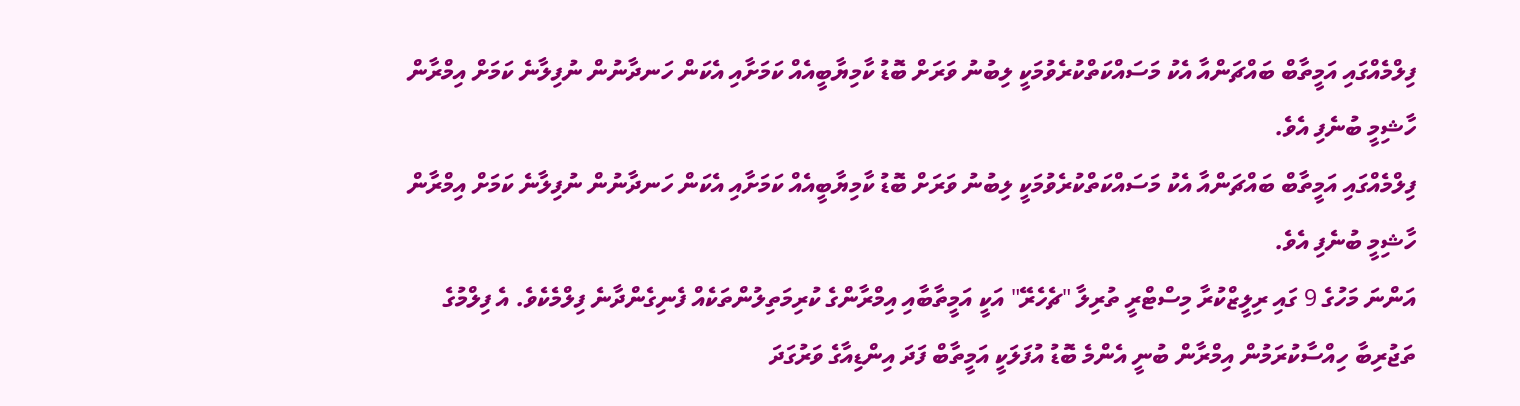ފިލްމެއްގައި އަމީތާބް ބައްޗަންއާ އެކު މަސައްކަތްކުރެވުމަކީ ލިބުނު ވަރަށް ބޮޑު ކާމިޔާބީއެއް ކަމަށާއި އެކަން ހަނދާނުން ނުފިލާނެ ކަމަށް އިމްރާން ހާޝިމީ ބުނެފި އެވެ.
ފިލްމެއްގައި އަމީތާބް ބައްޗަންއާ އެކު މަސައްކަތްކުރެވުމަކީ ލިބުނު ވަރަށް ބޮޑު ކާމިޔާބީއެއް ކަމަށާއި އެކަން ހަނދާނުން ނުފިލާނެ ކަމަށް އިމްރާން ހާޝިމީ ބުނެފި އެވެ.
އަންނަ މަހުގެ 9 ގައި ރިލީޒްކުރާ މިސްޓްރީ ތުރިލާ "ޗެހެރޭ" އަކީ އަމީތާބާއި އިމްރާންގެ ކުރިމަތިލުންތަކެއް ފެނިގެންދާނެ ފިލްމެކެވެ. އެ ފިލްމުގެ ތަޖުރިބާ ހިއްސާކުރަމުން އިމްރާން ބުނީ އެންމެ ބޮޑު އުފަލަކީ އަމީތާބް ފަދަ އިންޑިއާގެ ވަރުގަދަ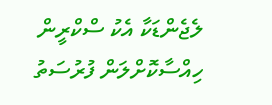ލެޖެންޑަކާ އެކު ސްކްރީން ހިއްސާކޮށްލަން ފުރުސަތު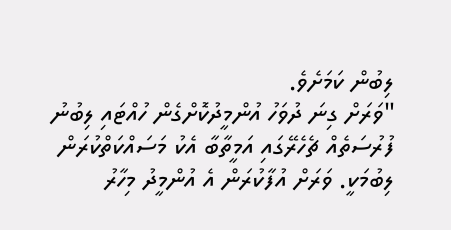ލިބުން ކަމަށެވެ.
"ވަރަށް ގިނަ ދުވަހު އުންމީދުކޮށްގެން ހުއްޓައި ލިބުނު ފުރުސަތެއް ޗެހެރޭގައި އަމީތާބާ އެކު މަސައްކަތްކުރަން ލިބުމަކީ. ވަރަށް އުފާކުރަން އެ އުންމީދު މިހާރު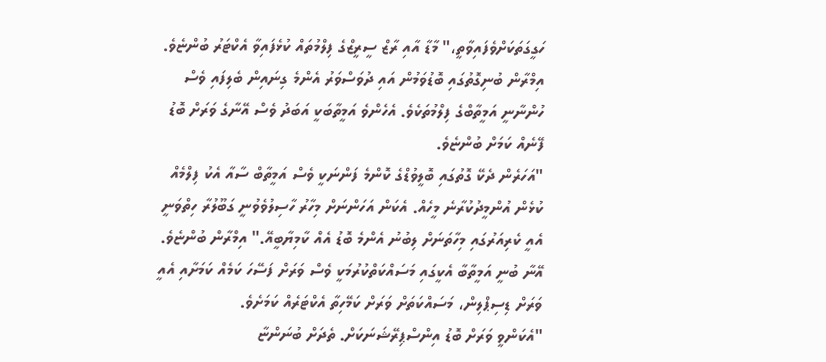ހަގީގަތަކަށްވެފައިވާތީ،" މާޑާ އާއި ރާޒް ސީރީޒްގެ ފިލްމުތައް ކުޅެފައިވާ އެކްޓަރު ބުންޏެވެ.
އިމްރާން ބުނިގޮތުގައި ބޮޑުވަމުން އައި ދުވަސްވަރު އެންމެ ގިނައިން ބެލިފައި ވެސް ހުންނާނީ އަމީތާބްގެ ފިލްމުތަކެވެ. އެހެންވެ އަމީތާބަކީ އަބަދު ވެސް އޭނާގެ ވަރަށް ބޮޑު ފޭނެއް ކަމަށް ބުންޏެވެ.
"އަހަރެން ދެކޭ ގޮތުގައި ބޮލީވުޑްގެ ކޮންމެ ފަންނަކީ ވެސް އަމީތާބް ސާއާ އެކު ފިލްމެއް ކުޅެން އުންމީދުކުރާނެ މީހެއް. އެކަން އަހަންނަށް މިހާރު ހާސިލުވެވުނީ ގަބޫލުރާ ހިތްވަނީ އެއީ ކެރިއަރުގައި މިހާތަނަށް ލިބުނު އެންމެ ބޮޑު އެއް ކާމިޔާބީއޭ." އިމްރާން ބުންޏެވެ.
އޭނާ ބުނީ އަމީތާބާ އެކީގައި މަސައްކަތްކުރުމަކީ ވެސް ވަރަށް ފަސޭހަ ކަމެއް ކަމަށާއި އެއީ ވަރަށް ޑިސިޕްލިން، މަސައްކަތަށް ވަރަށް ކަމޭހިތާ އެކްޓަރެއް ކަމަށެވެ.
"އެކަންވީ ވަރަށް ބޮޑު އިންސްޕިރޭޝަނަކަށް. ތެދަށް ބުނަންޏާ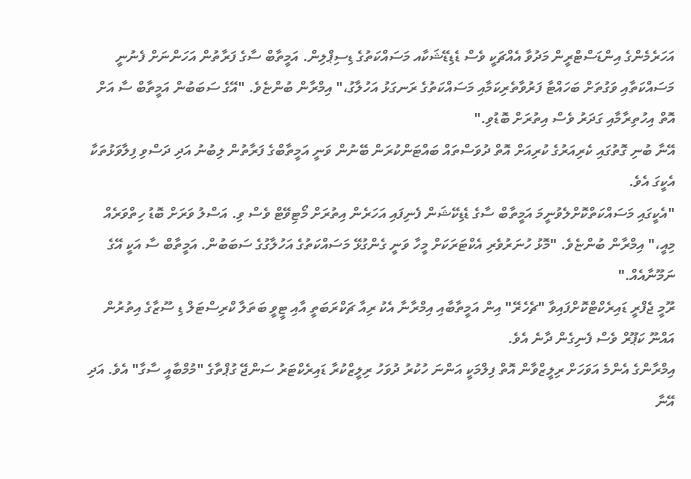އަހަރެމެންގެ އިންޑަސްޓްރީން މަދުވާ އެއްޗަކީ ވެސް ޑެޑިޑޭޝަކާއ މަސައްކަތުގެ ޑިސިޕްލިން. އަމީތާބް ސާގެ ފަރާތުން އަހަންނަށް ފެނުނީ މަސައްކަތާއި ވަގުތަށް ބަހައްޓާ ފަރުވާތެރިކަމާއި މަސައްކަތުގެ ރަނގަޅު އަހުލާގު،" އިމްރާން ބުންޏެވެ. "އޭގެ ސަބަބުން އަމީތާބް ސާ އަށް އޮތް އިހުތިރާމާއި ގަދަރު ވެސް އިތުރަށް ބޮޑުވި."
އޭނާ ބުނި ގޮތުގައި ކެރިއަރުގެ ކުރިއަށް އޮތް ދުވަސްތައް ބައްޓަންކުރަން ބޭނުން ވަނީ އަމީތާބްގެ ފަރާތުން ލިބުނު އަދި ދަސްވި ފިލާވަޅުތަކާ އެކީގަ އެވެ.
"އެކީގައި މަސައްކަތްކޮށްލެވުނީމަ އަމީތާބް ސާގެ ޑެޑިކޭޝަން ފެނިފައި އަހަރެން އިތުރަށް މޯޓިވޭޓް ވެސް ވި. އަސްލު ވަރަށް ބޮޑު ހިތްވަރެއް މިއީ،" އިމްރާން ބުންޏެވެ. "މޮޅު ހުނަރުވެރި އެކްޓަރަކަށް މީހާ ވަނީ ގެންގުޅޭ މަސައްކަތުގެ އަހުލާގުގެ ސަބަބުން. އަމީތާބް ސާ އަކީ އޭގެ ނަމޫނާއެއް."
ރޫމީ ޖެފްރީ ޑައިރެކްޓްކޮށްފައިވާ "ޗެހެރޭ" އިން އަމީތާބާއި އިމްރާނާ އެކު ރިއާ ޗަކްރަބަތީ އާއި ޓީވީ ބަތަލާ ކްރިސްޓަލް ޑި ސޫޒާގެ އިތުރުން އައްނޫ ކަޕޫރް ވެސް ފެނިގެން ދާނެ އެވެ.
އިމްރާންގެ އެންމެ އަވަހަށް ރިލީޒްވާން އޮތް ފިލްމަކީ އަންނަ ހުކުރު ދުވަހު ރިލީޒްކުރާ ޑައިރެކްޓަރު ސަންޖޭ ގުޕްތާގެ "މުމްބާއީ ސާގާ" އެވެ. އަދި އޭނާ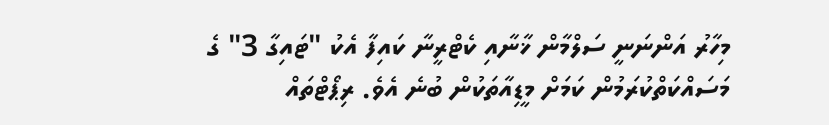މިހާރު އަންނަނީ ސަލްމާން ޚާނާއި ކެޓްރީނާ ކައިފާ އެކު "ޓައިގާ 3" ގެ މަސައްކަތްކުރަމުން ކަމަށް މީޑިއާތަކުން ބުނެ އެވެ. ރިޕޯޓްތައް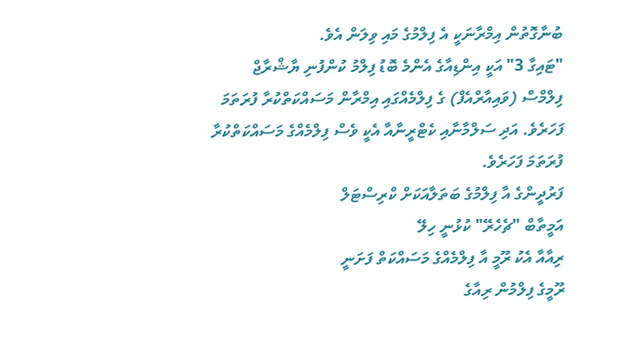ބުނާގޮތުން އިމްރާނަކީ އެ ފިލްމުގެ މައި ވިލަން އެވެ.
"ޓައިގާ 3" އަކީ އިންޑިއާގެ އެންމެ ބޮޑު ފިލްމު ކުންފުނި ޔާޝްރާޖް ފިލްމްސް (ވައިއާރްއެފް) ގެ ފިލްމެއްގައި އިމްރާން މަސައްކަތްކުރާ ފުރަތަމަ ފަހަރެވެ. އަދި ސަލްމާނާއި ކެޓްރީނާއާ އެކީ ވެސް ފިލްމެއްގެ މަސައްކަތްކުރާ ފުރަތަމަ ފަހަރެވެ.
ފަރުދީންގެ އާ ފިލްމުގެ ބަތަލާއަކަށް ކްރިސްޓަލް
އަމީތާބް "ޗެހެރޭ" ކުޅުނީ ހިލޭ
ރިއާއާ އެކު ރޫމީ އާ ފިލްމެއްގެ މަސައްކަތް ފަށަނީ
ރޫމީގެ ފިލްމުން ރިއާގެ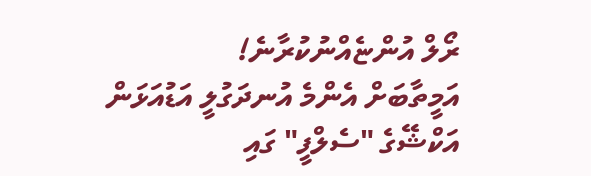ރޯލް އުންޏެއްނުކުރާނެ!
އަމީތާބަށް އެންމެ އުނދަގުލީ އަޑުއަޅަން
އަކްޝޭގެ "ސެލްފީ" ގައި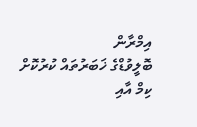އިމްރާން
ބޮލީވުޑްގެ ޚަބަރުތައް ކުރުކޮށް
ކިމް އާއި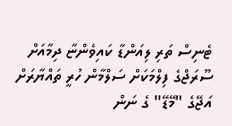ޓެނިސް ތަރި ލިއަންޑާ ކައިވެންޏާ ދިމާއަށް
ސޫރަޖްގެ ފިލްމަކަށް ސަލްމާން ހުރީ ތައްޔާރަށް
އަޖޭގެ "މޭޑޭ" ގެ ނަން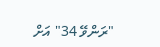"ރަންވޭ 34" އަށް